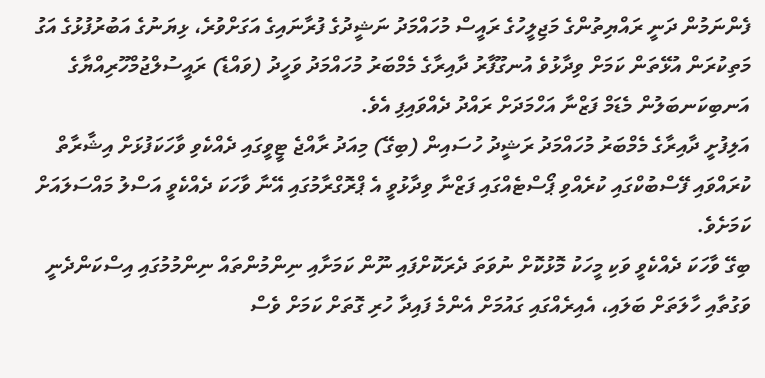ފެންނަމުން ދަނީ ރައްޔިތުންގެ މަޖިލީހުގެ ރައީސް މުހައްމަދު ނަޝީދުގެ ފުރާނައިގެ އަގަށްވުރެ، ޅިޔަނުގެ އަބުރުފުޅުގެ އަގު މަތިކުރަން އުޅޭތަން ކަމަށް ވިދާޅުވެ އުނގޫފާރު ދާއިރާގެ މެމްބަރު މުހައްމަދު ވަހީދު (ވައްޑެ) ރައީސުލްޖުމްހޫރިއްޔާގެ އަނބިކަނބަލުން މެޑަމް ފަޒްނާ އަހްމަދަށް ރައްދު ދެއްވައިފި އެވެ.
އަލިފުށީ ދާއިރާގެ މެމްބަރު މުހައްމަދު ރަޝީދު ހުސައިން (ބިގޭ) މިއަދު ރާއްޖެ ޓީވީގައި ދެއްކެވި ވާހަކަފުޅަށް އިޝާރާތް ކުރައްވައި ފޭސްބުކްގައި ކުރެއްވި ޕޯސްޓެއްގައި ފަޒްނާ ވިދާޅުވީ އެ ޕްރޮގްރާމުގައި އޭނާ ވާހަކަ ދެއްކެވީ އަސްލު މައްސަލައަށް ކަމަށެވެ.
ބިގޭ ވާހަކަ ދެއްކެވީ ވަކި މީހަކު މޮޅުކޮށް ނުވަތަ ދެރަކޮށްފައި ނޫން ކަމަށާއި ނިންމުންތައް ނިންމުމުގައި އިސްކަންދެނީ ވަގުތާއި ހާލަތަށް ބަލައި، އެއިރެއްގައި ގައުމަށް އެންމެ ފައިދާ ހުރި ގޮތަށް ކަމަށް ވެސް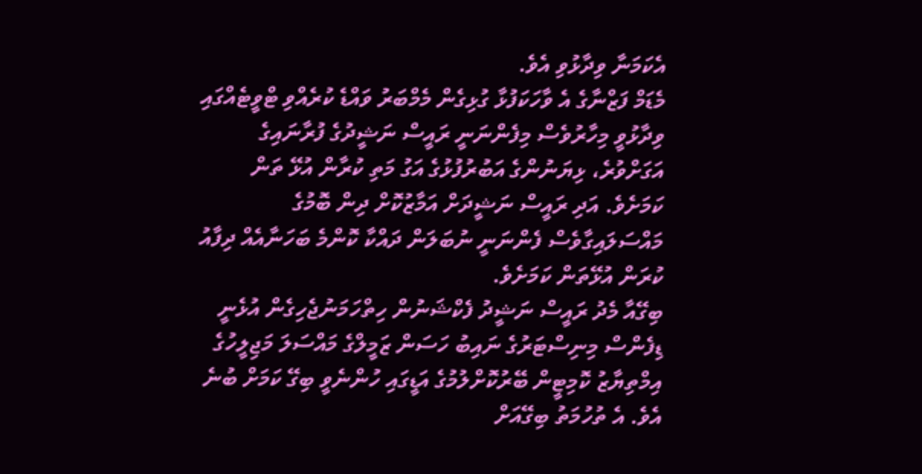އެކަމަނާ ވިދާޅުވި އެވެ.
މެޑަމް ފަޒްނާގެ އެ ވާހަކަފުޅާ ގުޅިގެން މެމްބަރު ވައްޑެ ކުރެއްވި ޓްވީޓެއްގައި ވިދާޅުވީ މިހާރުވެސް މިފެންނަނީ ރައީސް ނަޝީދުގެ ފުރާނައިގެ އަގަށްވުރެ، ޅިޔަނުންގެ އަބުރުފުޅުގެ އަގު މަތި ކުރާން އުޅޭ ތަން ކަމަށެވެ. އަދި ރައީސް ނަޝީދަށް އަމާޒުކޮށް ދިން ބޮމުގެ މައްސަލައިގާވެސް ފެންނަނީ ނުބަލަން ދައްކާ ކޮންމެ ބަހަނާއެއް ދިފާއު ކުރަން އުޅޭތަން ކަމަށެވެ.
ބިގޭއާ މެދު ރައީސް ނަޝީދު ފެކްޝަނުން ހިތްހަމަނުޖެހިގެން އުޅެނީ ޑިފެންސް މިނިސްޓަރުގެ ނައިބު ހަސަން ޒަމީލްގެ މައްސަލަ މަޖިލީހުގެ އިމްތިޔާޒު ކޮމިޓީން ބޭރުކޮށްލުމުގެ އަޑީގައި ހުންނެވީ ބިގޭ ކަމަށް ބުނެ އެވެ. އެ ތުހުމަތު ބިގޭއަށް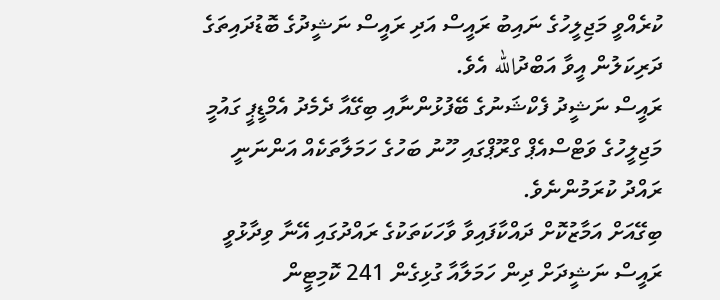ކުރެއްވީ މަޖިލީހުގެ ނައިބު ރައީސް އަދި ރައީސް ނަޝީދުގެ ބޮޑުދައިތަގެ ދަރިކަލުން އީވާ އަބްދުالله އެވެ.
ރައީސް ނަޝީދު ފެކްޝަނުގެ ބޭފުޅުންނާއި ބިގޭއާ ދެމެދު އެމްޑީޕީ ގައުމީ މަޖިލީހުގެ ވަޓްސްއެޕް ގްރޫޕްގައި ހޫނު ބަހުގެ ހަމަލާތަކެއް އަންނަނީ ރައްދު ކުރަމުންނެވެ.
ބިގޭއަށް އަމާޒުކޮށް ދައްކާފައިވާ ވާހަކަތަކުގެ ރައްދުގައި އޭނާ ވިދާޅުވީ ރައީސް ނަޝީދަށް ދިން ހަމަލާއާ ގުޅިގެން 241 ކޮމިޓީން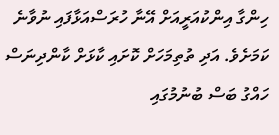ހިންގާ އިންކުއަރީއަށް އޭނާ ހުރަސްއަޅާފައި ނުވާނެ ކަމަށެވެ. އަދި ތުތިމަހަށް ކޮށައި ކާޅަށް ކާންދިނަސް ހައްގު ބަސް ބުނުމުގައި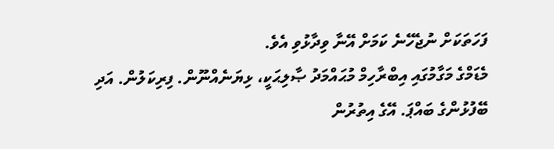ފަހަތަކަށް ނުޖެހޭނެ ކަމަށް އޭނާ ވިދާޅުވި އެވެ.
މެޑަމްގެ މަގާމުގައި އިބްރާހިމް މުޙައްމަދު ޞާލިޙަކީ، ޅިޔަނެއްނޫން. ފިރިކަލުން. އަދި ބޭފުޅުންގެ ބައްޕަ. އޭގެ އިތުރުން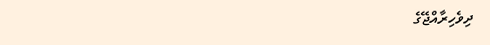ދިވެހިރާއްޖޭގެ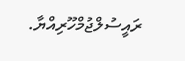ރައީސުލްޖުމްހޫރިއްޔާ.